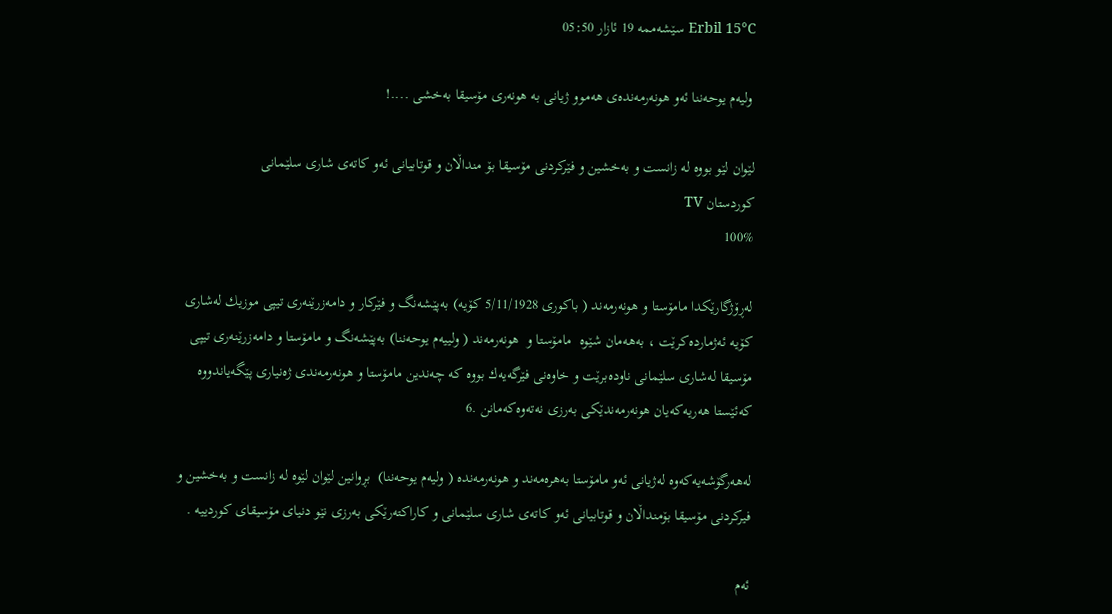Erbil 15°C سێشەممە 19 ئازار 05:50

 ولیه‌م یوحه‌ننا ئه‌و هونه‌رمه‌نده‌ى هه‌موو ژیانى به‌ هونه‌رى مۆسیقا به‌خشى ....!

لێوان لێو بووه‌ له‌ زانست و به‌خشین و فێركردنى مۆسیقا بۆ منداڵان و قوتابیانى ئه‌و كاته‌ى شارى سلێمانى
کوردستان TV
100%

له‌ڕۆژگارێكدا مامۆستا و هونه‌رمه‌ند ( باكورى 5/11/1928 كۆیه‌) به‌پێشه‌نگ و فێركار و دامه‌زرێنه‌رى تیپى موزیك له‌شارى كۆیه‌ ئه‌ژمارده‌كرێت ، به‌هه‌مان شێوه‌  مامۆستا و  هونه‌رمه‌ند ( ولییه‌م یوحه‌ننا) به‌پێشه‌نگ و مامۆستا و دامه‌زرێنه‌رى تیپى مۆسیقا له‌شارى سلێمانى ناوده‌برێت و خاوه‌نى فێرگه‌یه‌ك بووه‌ كه‌ چه‌ندین مامۆستا و هونه‌رمه‌ندى ژه‌نیارى پێگه‌یاندووه‌ كه‌ئێستا هه‌ریه‌كه‌یان هونه‌رمه‌ندێكى به‌رزى نه‌ته‌وه‌كه‌مانن .6

له‌هه‌رگۆشه‌یه‌كه‌وه‌ له‌ژیانى ئه‌و مامۆستا به‌هره‌مه‌ند و هونه‌رمه‌نده‌ ( ولیه‌م یوحه‌ننا)  بڕوانین لێوان لێوه‌ له‌ زانست و به‌خشین و فیركردنى مۆسیقا بۆمنداڵان و قوتابیانى ئه‌و كاته‌ى شارى سلێمانى و كاراكته‌رێكى به‌رزى نێو دنیاى مۆسیقاى كوردییه‌ .

ئه‌م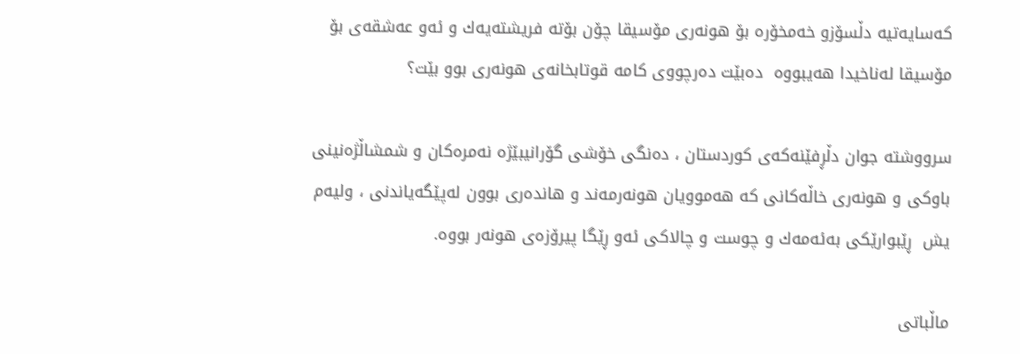كه‌سایه‌تیه‌ دڵسۆزو خه‌مخۆره‌ بۆ هونه‌رى مۆسیقا چۆن بۆته‌ فریشته‌یه‌ك و ئه‌و عه‌شقه‌ى بۆ مۆسیقا له‌ناخیدا هه‌یبووه‌  ده‌بێت ده‌رچووى كامه‌ قوتابخانه‌ى هونه‌رى بوو بێت؟

سرووشته‌ جوان دڵڕفێنه‌كه‌ى كوردستان ، ده‌نگى خۆشى گۆرانیبێژه‌ نه‌مره‌كان و شمشاڵژه‌نینى باوكى و هونه‌رى خاڵه‌كانى كه‌ هه‌موویان هونه‌رمه‌ند و هانده‌رى بوون له‌پێگه‌یاندنى ، ولیه‌م یش‌  ڕێبوارێكى به‌ئه‌مه‌ك و چوست و چالاكى ئه‌و ڕێگا پیرۆزه‌ى هونه‌ر بووه‌.

ماڵباتى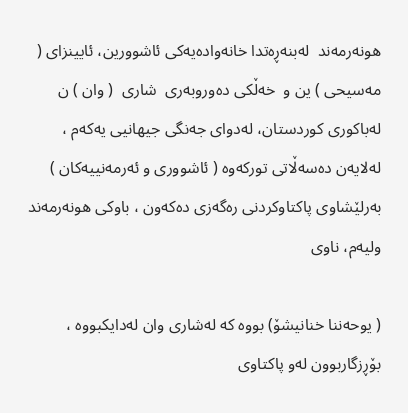هونه‌رمه‌ند  له‌بنه‌ڕه‌تدا خانه‌واده‌یه‌كى ئاشوورین، ئایینزاى ( مه‌سیحى ) ین و  خه‌ڵكى ده‌و‌روبه‌رى  شارى  ( وان ) ن له‌باكورى كوردستان، له‌دواى جه‌نگى جیهانیی یه‌كه‌م ، له‌لا‌یه‌ن ده‌سه‌ڵاتى توركه‌وه‌ ( ئاشوورى و ئه‌رمه‌نییه‌كان ) به‌رلێشاوى پاكتاوكردنى ره‌گه‌زى ده‌كه‌ون ، باوكى هونه‌رمه‌ند ولیه‌م، ناوى

( یوحه‌ننا خنانیشۆ) بووه‌ كه‌ له‌شارى وان له‌دایكبووه‌ ، بۆڕزگاربوون له‌و پاكتاوى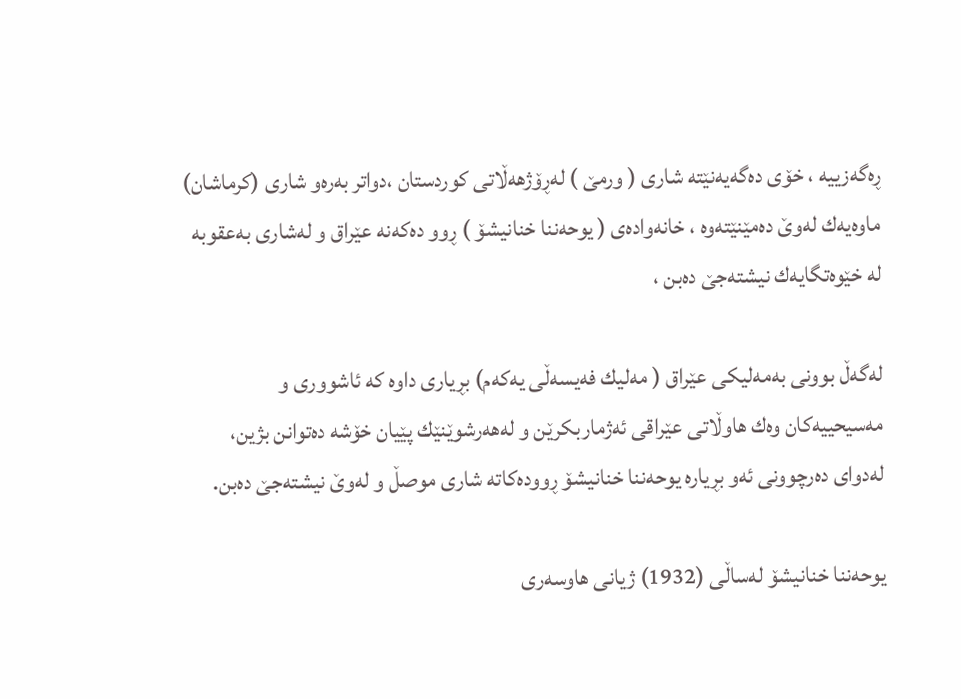ڕه‌گه‌زییه‌ ، خۆى ده‌گه‌یه‌نێته‌ شارى ( ورمێ ) له‌ڕۆژهه‌ڵاتى كوردستان ،دواتر به‌ره‌و شارى (كرماشان) ماوه‌یه‌ك له‌وێ ده‌مێنێته‌وه‌ ، خانه‌واده‌ى ( یوحه‌ننا خنانیشۆ ) ڕوو ده‌كه‌نه‌ عێراق و له‌شارى به‌عقوبه‌  له‌ خێوه‌تگایه‌ك نیشته‌جێ ده‌بن ،

له‌گه‌ڵ بوونى به‌مه‌لیكى عێراق ( مه‌لیك فه‌یسه‌ڵى یه‌كه‌م) بڕیارى داوه‌ كه‌ ئاشوورى و مه‌سیحییه‌كان وه‌ك هاوڵاتى عێراقى ئه‌ژماربكرێن و له‌هه‌رشوێنێك پێیان خۆشه‌ ده‌توانن بژین، له‌دواى ده‌رچوونى ئه‌و بڕیاره‌ یوحه‌ننا خنانیشۆ ڕووده‌كاته‌ شارى موصڵ و له‌وێ نیشته‌جێ ده‌بن.

یوحه‌ننا خنانیشۆ له‌ساڵى (1932) ژیانى هاوسه‌رى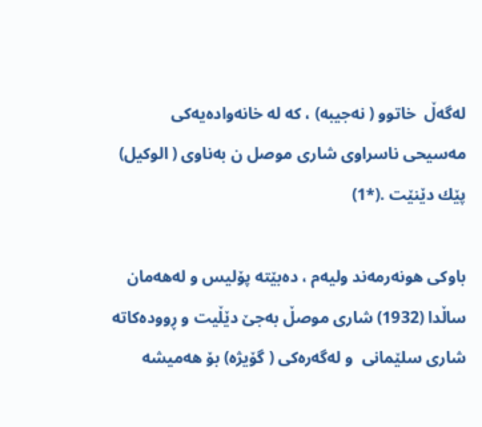له‌گه‌ڵ  خاتوو ( نه‌جیبه‌) ، كه‌ له‌ خانه‌واده‌یه‌كى مه‌سیحى ناسراوى شارى موصل ن به‌ناوى ( الوكیل) پێك دێنێت .(*1)

باوكى هونه‌رمه‌ند ولیه‌م ، ده‌بێته‌ پۆلیس و له‌هه‌مان ساڵدا (1932) شارى موصڵ به‌جێ دێڵیت و ڕووده‌كاته‌ شارى سلێمانى  و له‌گه‌ره‌كى ( گۆیژه‌) بۆ هه‌میشه‌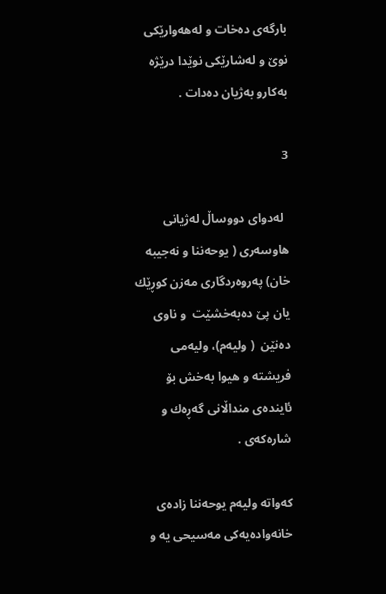بارگه‌ى ده‌خات و له‌هه‌وارێكى نوێ و له‌شارێكى نوێدا درێژه‌ به‌كارو به‌ژیان ده‌دات .

3

  له‌دواى دووساڵ له‌ژیانى هاوسه‌رى ( یوحه‌ننا و نه‌جیبه‌ خان) په‌روه‌ردگارى مه‌زن كوڕێك یان پێ ده‌به‌خشێت  و ناوى ده‌نێن  ( ولیه‌م)، ولیه‌مى فریشته‌ و هیوا به‌خش بۆ ئاینده‌ى منداڵانى گه‌ڕه‌ك و شاره‌كه‌ى .

كه‌واته‌ ولیه‌م یوحه‌ننا زاده‌ى خانه‌واده‌یه‌كى مه‌سیحى یه‌ و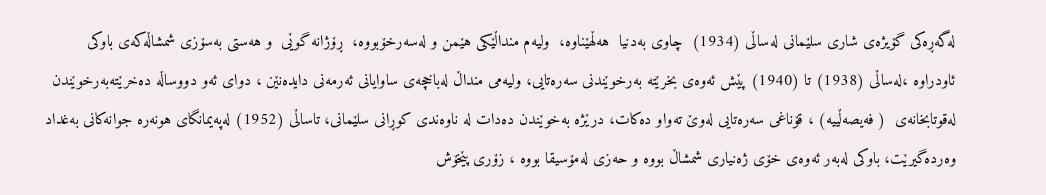له‌گه‌ڕه‌كى گۆیژه‌ى شارى سلێمانى له‌ساڵى (1934)  چاوى به‌دنیا  هه‌ڵهێناوه‌،  ولیه‌م منداڵێكى هێمن و له‌سه‌رخۆبووه‌،  ڕۆژانه‌ گوێی  و هه‌ستى به‌سۆزى شمشاڵه‌كه‌ى باوكى ئاودراوه‌ ،له‌ساڵى (1938) تا (1940) پێش ئه‌وه‌ى بخرێته‌ به‌رخوێندنى سه‌ره‌تایی، ولیه‌مى منداڵ له‌باخچه‌ى ساوایانى ئه‌رمه‌نى دایده‌نێن ، دواى ئه‌و دووساڵه‌ ده‌خرێته‌به‌رخوێندن له‌قوتابخانه‌ى  ( فه‌یصه‌ڵییه‌) ، قۆناغى سه‌ره‌تایی له‌وێ ته‌واو ده‌كات، درێژه‌ به‌خوێندن ده‌دات له‌ ناوه‌ندى كوڕانى سلێمانى، تاساڵى (1952) له‌په‌یمانگاى هونه‌ره‌ جوانه‌كانى به‌غداد وه‌رده‌گیرێت، باوكى له‌به‌ر ئه‌وه‌ى خۆى ژه‌نیارى شمشاڵ بووه‌ و حه‌زى له‌مۆسیقا بووه‌ ، زۆرى پێخۆش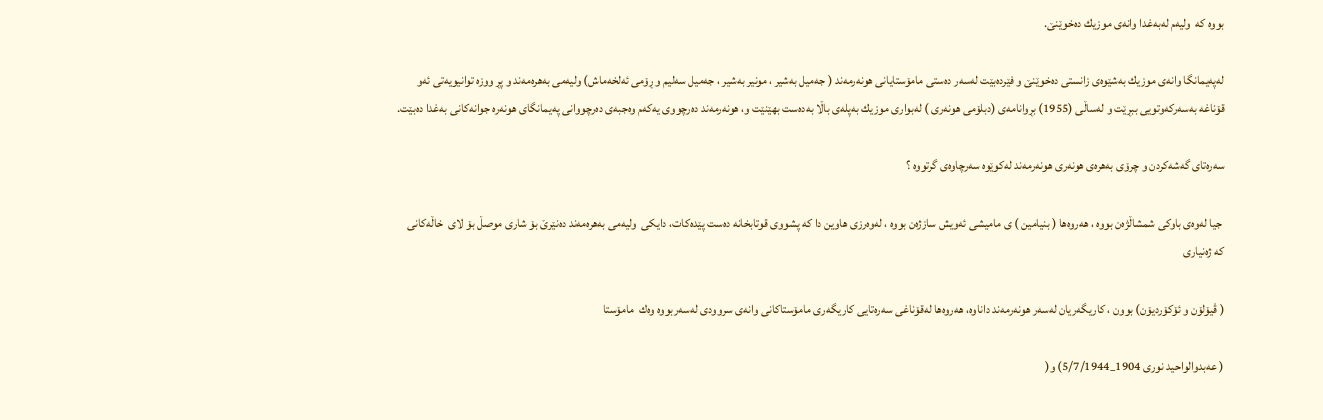بووه‌ كه‌  ولیه‌م له‌به‌غدا وانه‌ى موزیك ده‌خوێنێ.

له‌په‌یمانگا وانه‌ى موزیك به‌شێوه‌ى زانستى ده‌خوێنێ و فێرده‌بێت له‌سه‌ر ده‌ستى مامۆستایانى هونه‌رمه‌ند ( جه‌میل به‌شیر ، مونیر به‌شیر ، جه‌میل سه‌لیم و ڕۆمى ئه‌لخه‌ماش) ولیه‌مى به‌هره‌مه‌ند و پڕ ووزه‌ توانیویه‌تى ئه‌و قۆناغه‌ به‌سه‌ركه‌وتویی ببڕێت و له‌ساڵى (1955) بڕوانامه‌ى (دبلۆمى هونه‌رى ) له‌بوارى موزیك به‌پله‌ى باڵا به‌ده‌ست بهێنێت و، هونه‌رمه‌ند ده‌رچووى یه‌كه‌م وه‌جبه‌ى ده‌رچووانى په‌یمانگاى هونه‌ره‌ جوانه‌كانى به‌غدا ده‌بێت.

سه‌ره‌تاى گه‌شه‌كردن و چرۆى به‌هره‌ى هونه‌رى هونه‌رمه‌ند له‌كوێوه‌ سه‌رچاوه‌ى گرتووه‌ ؟

 جیا له‌وه‌ى باوكى شمشاڵژه‌ن بووه‌ ، هه‌روه‌ها ( بنیامین ) ى مامیشى ئه‌ویش سازژه‌ن بووه‌ ، له‌وه‌رزى هاوین دا كه‌ پشووى قوتابخانه‌ ده‌ست پێده‌كات، دایكى  ولیه‌مى به‌هره‌مه‌ند ده‌نێرێ بۆ شارى موصڵ بۆ لاى  خاڵه‌كانى كه‌ ژه‌نیارى

( ڤیۆلۆن و ئۆكۆردیۆن) بوون ، كاریگه‌ریان له‌سه‌ر هونه‌رمه‌ند داناوه‌، هه‌روه‌ها له‌قۆناغى سه‌ره‌تایی كاریگه‌رى مامۆستاكانى وانه‌ى سروودى له‌سه‌ربووه‌ وه‌ك  مامۆستا

( عه‌بدوالواحید نورى 1904_5/7/1944) و(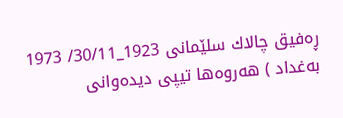ڕه‌فیق چالاك سلێمانى 1923_30/11/ 1973 به‌غداد ) هه‌روه‌ها تیپى دیده‌وانى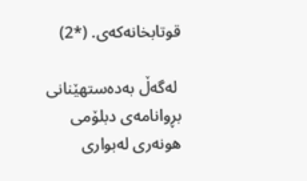قوتابخانه‌كه‌ى. (*2)

 له‌گه‌ڵ به‌ده‌ستهێنانى بڕوانامه‌ى دبلۆمى هونه‌رى له‌بوارى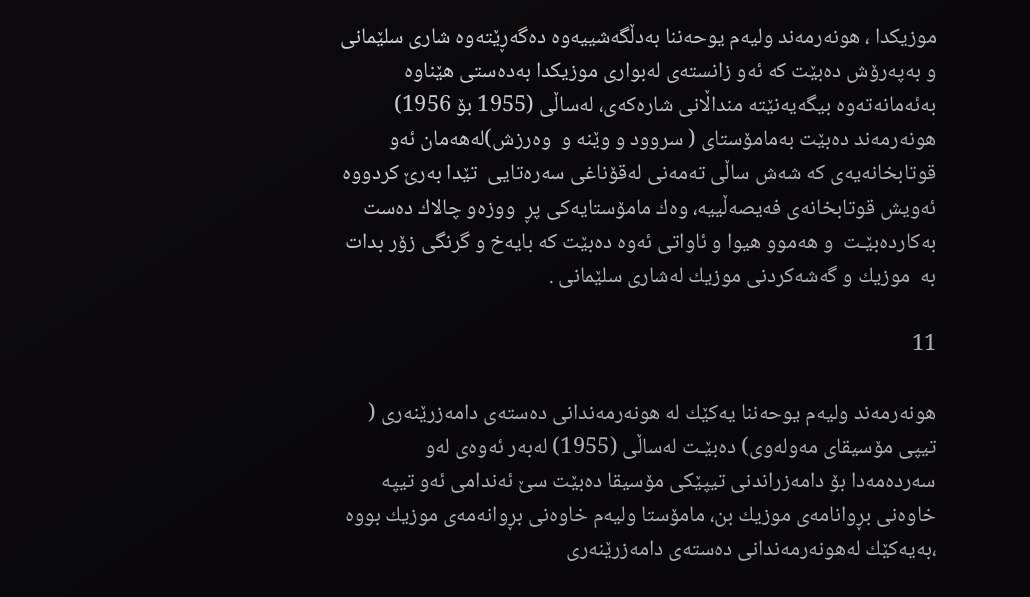موزیكدا ، هونه‌رمه‌ند ولیه‌م یوحه‌ننا به‌دڵگه‌شییه‌وه‌ ده‌گه‌ڕێته‌وه‌ شارى سلێمانى و به‌په‌رۆش ده‌بێت كه‌ ئه‌و زانسته‌ى له‌بوارى موزیكدا به‌ده‌ستى هێناوه‌ به‌ئه‌مانه‌ته‌وه‌ بیگه‌یه‌نێته‌ منداڵانى شاره‌كه‌ى، له‌ساڵى (1955 بۆ 1956) هونه‌رمه‌ند ده‌بێت به‌مامۆستاى ( سروود و وێنه‌ و  وه‌رزش)له‌هه‌مان ئه‌و قوتابخانه‌یه‌ى كه‌ شه‌ش ساڵى ته‌مه‌نى له‌قۆناغى سه‌ره‌تایی  تێدا به‌رێ كردووه‌ ئه‌ویش قوتابخانه‌ى فه‌یصه‌ڵییه‌، وه‌ك مامۆستایه‌كى پڕ  ووزه‌و چالاك ده‌ست به‌كارده‌بێـت  و هه‌موو هیوا و ئاواتى ئه‌وه‌ ده‌بێت كه‌ بایه‌خ و گرنگى زۆر بدات به‌  موزیك و گه‌شه‌كردنى موزیك له‌شارى سلێمانى .

11

هونه‌رمه‌ند ولیه‌م یوحه‌ننا یه‌كێك له‌ هونه‌رمه‌ندانى ده‌سته‌ى دامه‌زرێنه‌رى ( تیپى مۆسیقاى مه‌وله‌وى) ده‌بێـت له‌ساڵى (1955) له‌به‌ر ئه‌وه‌ى له‌و سه‌رده‌مه‌دا بۆ دامه‌زراندنى تیپێكى مۆسیقا ده‌بێت سێ ئه‌ندامى ئه‌و تیپه‌ خاوه‌نى بڕوانامه‌ى موزیك بن، مامۆستا ولیه‌م خاوه‌نى بڕوانه‌مه‌ى موزیك بووه‌ ،به‌یه‌كێك له‌هونه‌رمه‌ندانى ده‌سته‌ى دامه‌زرێنه‌رى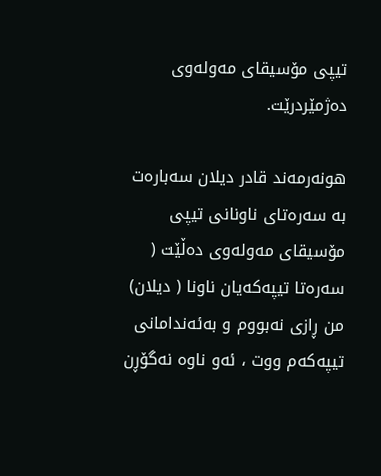تیپى مۆسیقاى مه‌وله‌وى ده‌ژمێردرێت.

هونه‌رمه‌ند قادر دیلان سه‌باره‌ت  به‌ سه‌ره‌تاى ناونانى تیپى مۆسیقاى مه‌وله‌وى ده‌ڵێت ( سه‌ره‌تا تیپه‌كه‌یان ناونا ( دیلان) من ڕازى نه‌بووم و به‌ئه‌ندامانى تیپه‌كه‌م ووت ، ئه‌و ناوه‌ نه‌گۆڕن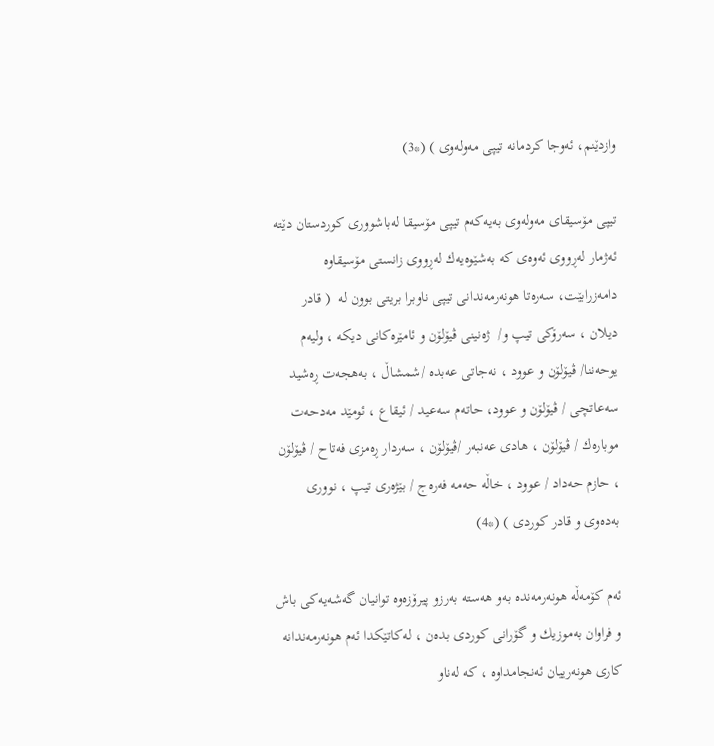وازدێنم، ئه‌وجا كردمانه‌ تیپى مه‌وله‌وى ) (*3)

تیپى مۆسیقاى مه‌وله‌وى به‌یه‌كه‌م تیپى مۆسیقا له‌باشوورى كوردستان دێته‌ ئه‌ژمار له‌ڕووى ئه‌وه‌ى كه‌ به‌شێوه‌یه‌ك له‌ڕووى زانستى مۆسیقاوه‌ دامه‌زرابێت، سه‌ره‌تا هونه‌رمه‌ندانى تیپى ناوبرا بریتى بوون له‌  ( قادر دیلان ، سه‌رۆكى تیپ و/  ژه‌نینى ڤیۆلۆن و ئامێره‌كانى دیكه‌ ، ولیه‌م یوحه‌ننا/ ڤیۆلۆن و عوود ، نه‌جاتى عه‌بده‌ /شمشاڵ ، به‌هجه‌ت ڕه‌شید سه‌عاتچى / ڤیۆلۆن و عوود، حاته‌م سه‌عید / ئیقاع ، ئومێد مه‌دحه‌ت موباره‌ك / ڤیۆلۆن ، هادى عه‌نبه‌ر /ڤیۆلۆن ، سه‌ردار ڕه‌مزى فه‌تاح / ڤیۆلۆن ، حازم حه‌داد / عوود ، خاڵه‌ حه‌مه‌ فه‌ره‌ج / بێژه‌رى تیپ ، نوورى به‌ده‌وى و قادر كوردى ) (*4)

ئه‌م كۆمه‌ڵه‌ هونه‌رمه‌نده‌ به‌و هه‌سته‌ به‌رزو پیرۆزه‌وه‌ توانیان گه‌شه‌یه‌كى باش و فراوان به‌موزیك و گۆرانى كوردى بده‌ن ، له‌كاتێكدا ئه‌م هونه‌رمه‌ندانه‌ كارى هونه‌رییان ئه‌نجامداوه‌ ، كه‌ له‌ناو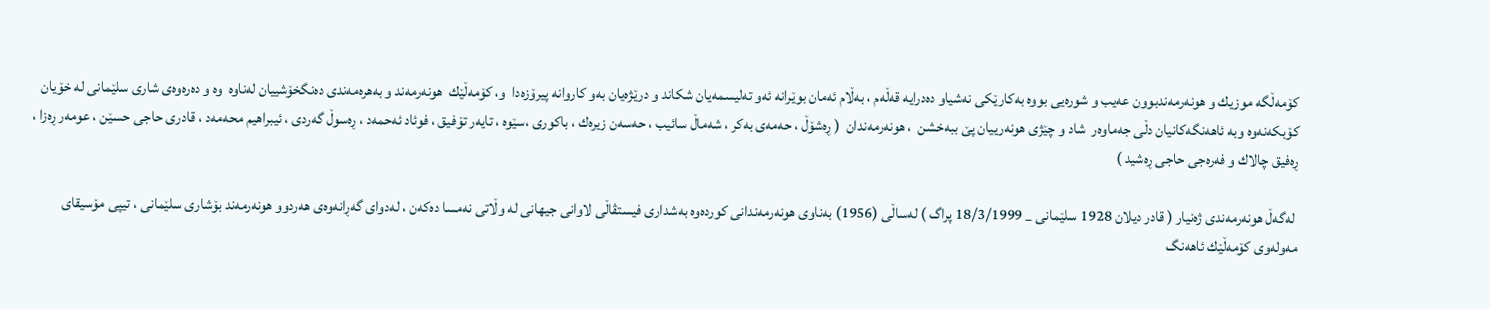كۆمه‌ڵگه‌ موزیك و هونه‌رمه‌ندبوون عه‌یب و شوره‌یی بووه‌ به‌كارێكى نه‌شیاو ده‌درایه‌ قه‌ڵه‌م ، به‌ڵام ئه‌مان بوێرانه‌ ئه‌و ته‌لیسمه‌یان شكاند و درێژه‌یان به‌و كاروانه‌ پیرۆزه‌دا  و، كۆمه‌ڵێك  هونه‌رمه‌ند و به‌هره‌مه‌ندى ده‌نگخۆشییان له‌ناوه‌  وه‌ و ده‌ره‌وه‌ى شارى سلێمانى له‌ خۆیان كۆبكه‌نه‌وه‌ وبه‌ ئاهه‌نگه‌كانیان دڵى جه‌ماوه‌ر  شاد و چێژى هونه‌رییان پێ ببه‌خشن  ، هونه‌رمه‌ندان  ( ڕه‌شۆڵ ، حه‌مه‌ى به‌كر ، شه‌ماڵ سائیب ، حه‌سه‌ن زیره‌ك ، باكورى ،سێوه‌ ، تایه‌ر تۆفیق ، فوئاد ئه‌حمه‌د ، ڕه‌سوڵ گه‌ردى ، ئیبراهیم محه‌مه‌د ، قادرى حاجى حسێن ، عومه‌ر ڕه‌زا ، ڕه‌فیق چالاك و فه‌ره‌جى حاجى ڕه‌شید )

 له‌گه‌ڵ هونه‌رمه‌ندى ژه‌نیار ( قادر دیلان 1928 سلێمانى _ 18/3/1999 پراگ ) له‌ساڵى (1956) به‌ناوى هونه‌رمه‌ندانى كورده‌وه‌ به‌شدارى فیستڤاڵى لاوانى جیهانى له‌ وڵاتى نه‌مسا ده‌كه‌ن ، له‌دواى گه‌ڕانه‌وه‌ى هه‌ردوو هونه‌رمه‌ند بۆشارى سلێمانى ، تیپى مۆسیقاى مه‌وله‌وى كۆمه‌ڵێك ئاهه‌نگ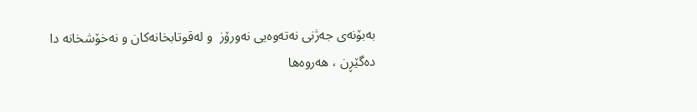به‌بۆنه‌ى جه‌ژنى نه‌ته‌وه‌یی نه‌ورۆز  و له‌قوتابخانه‌كان و نه‌خۆشخانه‌ دا ده‌گێڕن‌ ، هه‌روه‌ها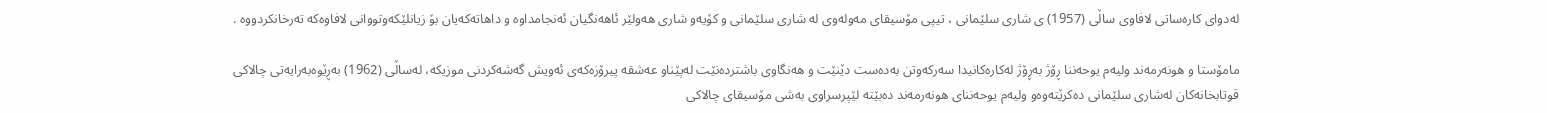له‌دواى كاره‌ساتى لافاوى ساڵى (1957) ى شارى سلێمانى ، تیپى مۆسیقاى مه‌وله‌وى له‌ شارى سلێمانى و كۆیه‌و شارى هه‌ولێر ئاهه‌نگیان ئه‌نجامداوه‌ و داهاته‌كه‌یان بۆ زیانلێكه‌وتووانى لافاوه‌كه‌ ته‌رخانكردووه‌ .

مامۆستا و هونه‌رمه‌ند ولیه‌م یوحه‌ننا ڕۆژ به‌ڕۆژ له‌كاره‌كانیدا سه‌ركه‌وتن به‌ده‌ست دێنێت و هه‌نگاوى باشترده‌نێت له‌پێناو عه‌شقه‌ پیرۆزه‌كه‌ى ئه‌ویش گه‌شه‌كردنى موزیكه‌، له‌ساڵى (1962) به‌ڕێوه‌به‌رایه‌تى چالاكى قوتابخانه‌كان له‌شارى سلێمانى ده‌كرێته‌وه‌و ولیه‌م یوحه‌نناى هونه‌رمه‌ند ده‌بێته‌ لێپرسراوى به‌شى مۆسیقاى چالاكى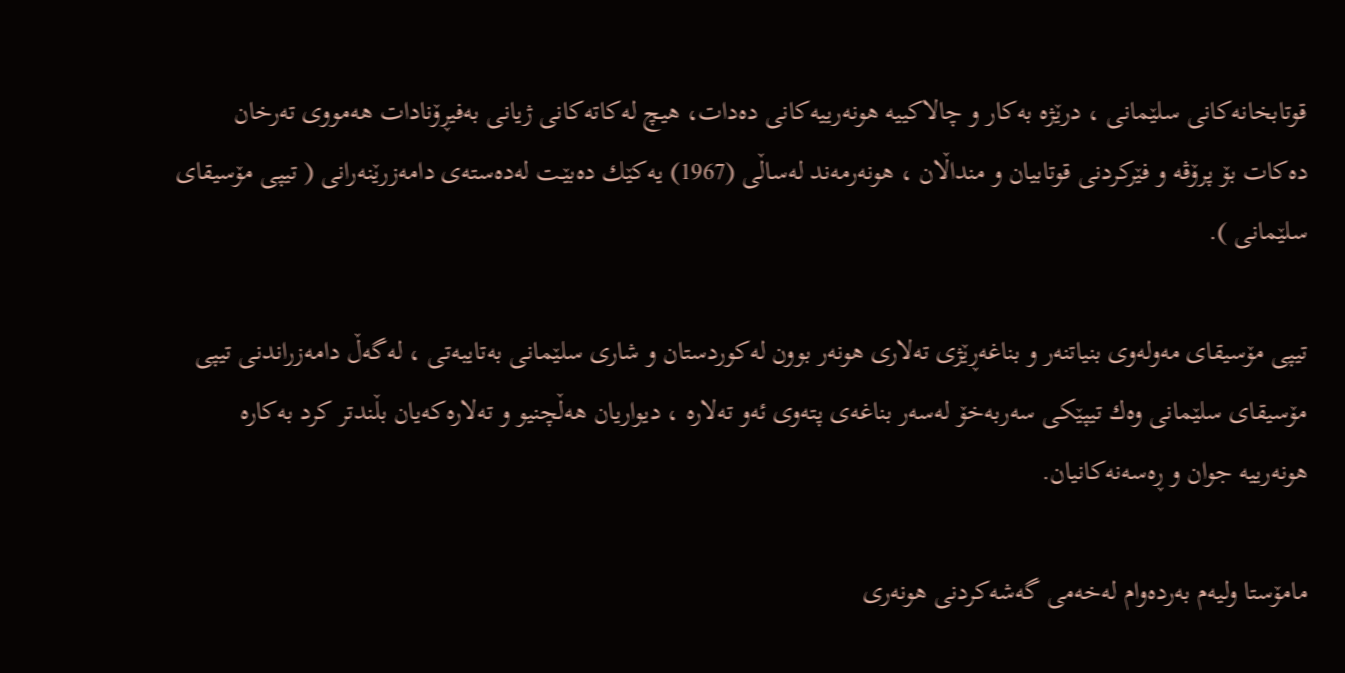قوتابخانه‌كانى سلێمانى ، درێژه‌ به‌كار و چالاكییه‌ هونه‌رییه‌كانى ده‌دات، هیچ له‌كاته‌كانى ژیانى به‌فیڕۆنادات هه‌مووى ته‌رخان ده‌كات بۆ پرۆڤه‌ و فێركردنى قوتابیان و منداڵان ، هونه‌رمه‌ند له‌ساڵى (1967) یه‌كێك ده‌بێـت له‌ده‌سته‌ى دامه‌زرێنه‌رانى ( تیپى مۆسیقاى سلێمانى ).

تیپى مۆسیقاى مه‌وله‌وى بنیاتنه‌ر و بناغه‌ڕێژى ته‌لارى هونه‌ر بوون له‌كوردستان و شارى سلێمانى به‌تایبه‌تى ، له‌گه‌ڵ دامه‌زراندنى تیپى مۆسیقاى سلێمانى وه‌ك تیپێكى سه‌ربه‌خۆ له‌سه‌ر بناغه‌ى پته‌وى ئه‌و ته‌لاره‌ ، دیواریان هه‌ڵچنیو و ته‌لاره‌كه‌یان بڵندتر كرد به‌كاره‌ هونه‌رییه‌ جوان و ڕه‌سه‌نه‌كانیان.

مامۆستا ولیه‌م به‌رده‌وام له‌خه‌مى گه‌شه‌كردنى هونه‌رى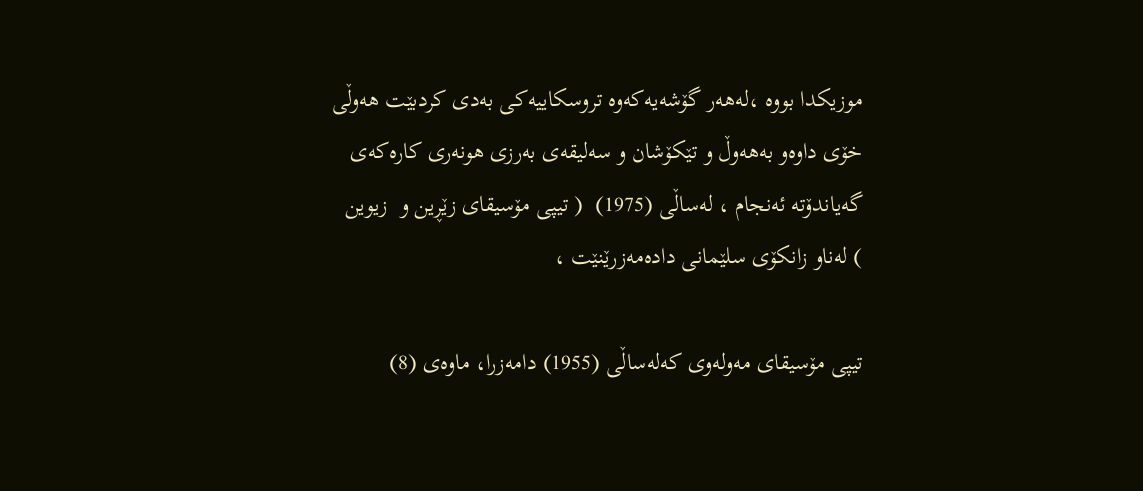موزیكدا بووه‌ ،له‌هه‌ر گۆشه‌یه‌كه‌وه‌ تروسكاییه‌كى به‌دى كردبێت هه‌وڵى خۆى داوه‌و به‌هه‌وڵ و تێكۆشان و سه‌لیقه‌ى به‌رزى هونه‌رى كاره‌كه‌ى گه‌یاندۆته‌ ئه‌نجام ، له‌ساڵى (1975)  ( تیپى مۆسیقاى زێڕین و  زیوین ) له‌ناو زانكۆى سلێمانى داده‌مه‌زرێنێت ،

تیپى مۆسیقاى مه‌وله‌وى كه‌له‌ساڵى (1955) دامه‌زرا، ماوه‌ى (8)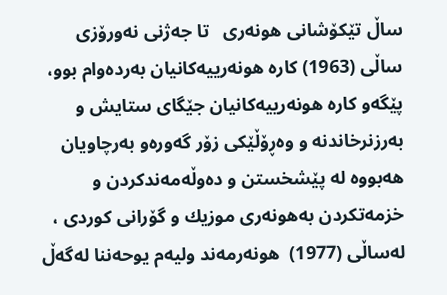ساڵ تێكۆشانى هونه‌رى   تا جه‌ژنى نه‌ورۆزى ساڵى (1963) كاره‌ هونه‌رییه‌كانیان به‌رده‌وام بوو، پێگه‌و كاره‌ هونه‌رییه‌كانیان جێگاى ستایش و به‌رزنرخاندنه‌ و وه‌ڕۆڵێكى زۆر گه‌وره‌و به‌رچاویان هه‌بووه‌ له پێشخستن و ده‌وڵه‌مه‌ندكردن و خزمه‌تكردن به‌‌هونه‌رى موزیك و گۆرانى كوردى ، له‌ساڵى (1977)  هونه‌رمه‌ند ولیه‌م یوحه‌ننا له‌گه‌ڵ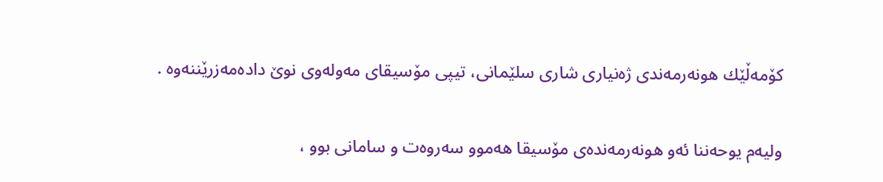كۆمه‌ڵێك هونه‌رمه‌ندى ژه‌نیارى شارى سلێمانى، تیپى مۆسیقاى مه‌وله‌وى نوێ داده‌مه‌زرێننه‌وه‌ .

ولیه‌م یوحه‌ننا ئه‌و هونه‌رمه‌نده‌ى مۆسیقا هه‌موو سه‌روه‌ت و سامانى بوو ،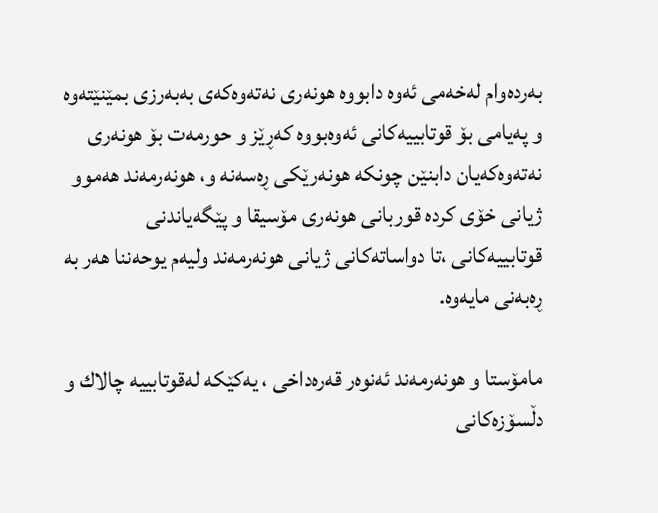به‌رده‌وام له‌خه‌مى ئه‌وه‌ دابووه‌ هونه‌رى نه‌ته‌وه‌كه‌ى به‌به‌رزى بمێنێته‌وه‌ و په‌یامى بۆ قوتابییه‌كانى ئه‌وه‌بووه‌ كه‌ڕێز و حورمه‌ت بۆ هونه‌رى نه‌ته‌وه‌كه‌یان دابنێن چونكه‌ هونه‌رێكى ڕه‌سه‌نه‌ و، هونه‌رمه‌ند هه‌موو ژیانى خۆى كرده‌ قوربانى هونه‌رى مۆسیقا و پێگه‌یاندنى قوتابییه‌كانى ،تا دواساته‌كانى ژیانى هونه‌رمه‌ند ولیه‌م یوحه‌ننا هه‌ر به‌ ڕه‌به‌نى مایه‌وه‌.

مامۆستا و هونه‌رمه‌ند ئه‌نوه‌ر قه‌ره‌داخى ، یه‌كێكه‌ له‌قوتابییه‌ چالاك و دڵسۆزه‌كانى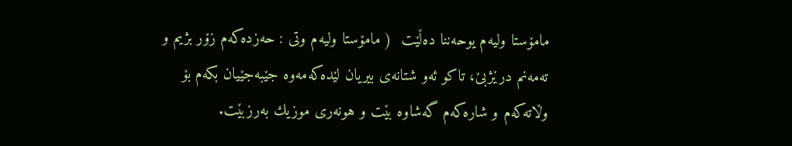مامۆستا ولیه‌م یوحه‌ننا ده‌ڵێت  ( مامۆستا ولیه‌م وتى : حه‌زده‌كه‌م زۆر بژیم و ته‌مه‌نم درێژبێ، تاكو ئه‌و شتانه‌ى بیریان لێده‌كه‌مه‌وه‌ جێبه‌جێیان بكه‌م بۆ وڵاته‌كه‌م و شاره‌كه‌م گه‌شاوه‌ بێت و هونه‌رى موزیك به‌رزبێت.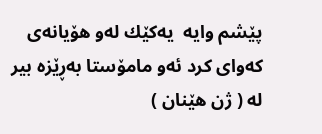پێشم وایه‌  یه‌كێك له‌و هۆیانه‌ى كه‌واى كرد ئه‌و مامۆستا به‌ڕێزه‌ بیر له‌ ( ژن هێنان )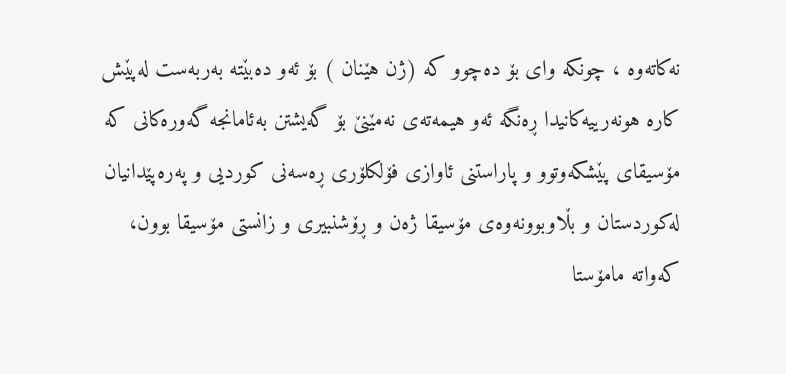نه‌كاته‌وه‌ ، چونكه‌ واى بۆ ده‌چوو كه‌ (ژن هێنان ) بۆ ئه‌و ده‌بێته‌ به‌ربه‌ست له‌پێش كاره‌ هونه‌رییه‌كانیدا ڕه‌نگه‌ ئه‌و هیمه‌ته‌ى نه‌مێنێ بۆ گه‌یشتن به‌ئامانجه‌ گه‌وره‌كانى كه‌ مۆسیقاى پێشكه‌وتوو و پاراستنى ئاوازى فۆلكلۆرى ڕه‌سه‌نى كوردیی و په‌ره‌پێدانیان له‌كوردستان و بڵاوبوونه‌وه‌ى مۆسیقا ژه‌ن و ڕۆشنبیرى و زانستى مۆسیقا بوون، كه‌واته‌ مامۆستا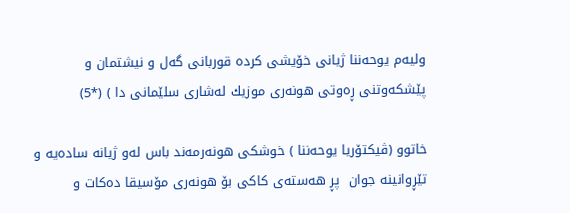ولیه‌م یوحه‌ننا ژیانى خۆیشى كرده‌ قوربانى گه‌ل و نیشتمان و پێشكه‌وتنى ڕه‌وتى هونه‌رى موزیك له‌شارى سلێمانى دا ) (*5)

خاتوو (ڤیكتۆریا یوحه‌‌ننا ) خوشكى هونه‌رمه‌ند باس له‌و ژیانه‌ ساده‌یه‌ و تێڕوانینه‌ جوان  پڕ هه‌سته‌ى كاكى بۆ هونه‌رى مۆسیقا ده‌كات و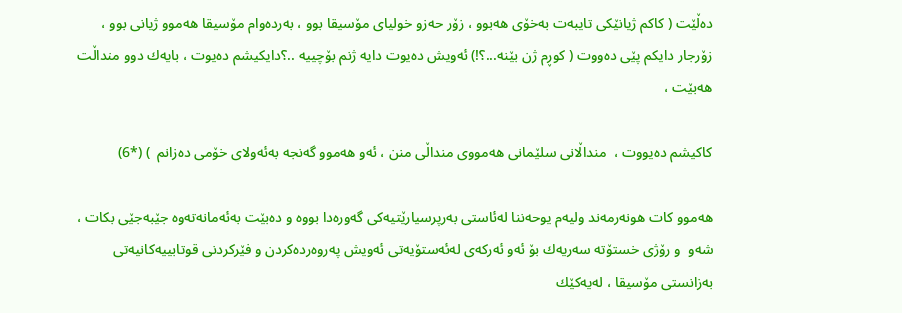ده‌ڵێت ( كاكم ژیانێكى تایبه‌ت به‌خۆى هه‌بوو ، زۆر حه‌زو خولیاى مۆسیقا بوو ، به‌رده‌وام مۆسیقا هه‌موو ژیانى بوو ، زۆرجار دایكم پێى ده‌ووت ( كوڕم ژن بێنه‌...؟!) ئه‌ویش ده‌یوت دایه‌ ژنم بۆچییه‌ ..؟دایكیشم ده‌یوت ، بایه‌ك دوو منداڵت هه‌بێت ،

كاكیشم ده‌یووت ،  منداڵانى سلێمانى هه‌مووى منداڵى منن ، ئه‌و هه‌موو گه‌نجه‌ به‌ئه‌ولاى خۆمى ده‌زانم  ) (*6)

هه‌موو كات هونه‌رمه‌ند ولیه‌م یوحه‌ننا له‌ئاستى به‌رپرسیارێتیه‌كى گه‌وره‌دا بووه‌ و ده‌بێت به‌ئه‌مانه‌ته‌وه‌ جێبه‌جێى بكات ، شه‌و  و رۆژى خستۆته‌ سه‌ریه‌ك بۆ ئه‌و ئه‌ركه‌ى له‌ئه‌ستۆیه‌تى ئه‌ویش په‌روه‌رده‌كردن و فێركردنى قوتابییه‌كانیه‌تى به‌زانستى مۆسیقا ، له‌یه‌كێك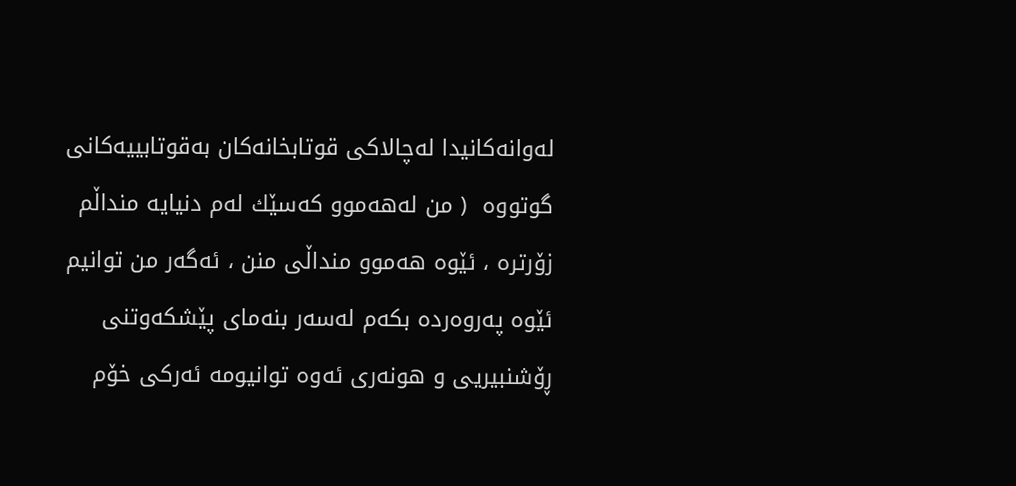له‌وانه‌كانیدا له‌چالاكى قوتابخانه‌كان به‌قوتابییه‌كانى گوتووه‌  ( من له‌هه‌موو كه‌سێك له‌م دنیایه‌ منداڵم زۆرتره‌ ، ئێوه‌ هه‌موو منداڵى منن ، ئه‌گه‌ر من توانیم ئێوه‌ په‌ر‌وه‌رده‌ بكه‌م له‌سه‌ر بنه‌ماى پێشكه‌وتنى ڕۆشنبیریی و هونه‌رى ئه‌وه‌ توانیومه‌ ئه‌ركى خۆم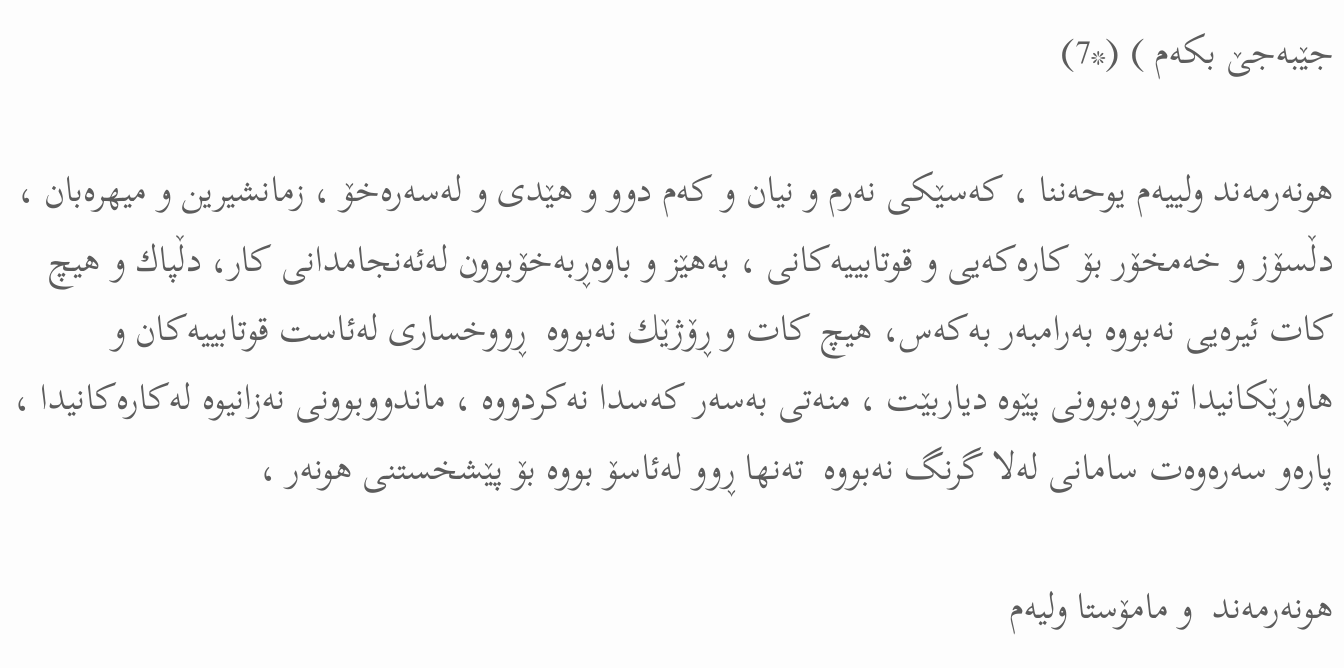جێبه‌جێ بكه‌م ) (*7)

هونه‌رمه‌ند ولییه‌م یوحه‌ننا ، كه‌سێكى نه‌رم و نیان و كه‌م دوو و هێدى و له‌سه‌ره‌خۆ ، زمانشیرین و میهره‌بان ، دڵسۆز و خه‌مخۆر بۆ كاره‌كه‌یی و قوتابییه‌كانى ، به‌هێز و باوه‌ڕبه‌خۆبوون له‌ئه‌نجامدانى كار، دڵپاك و هیچ كات ئیره‌یی نه‌بووه‌ به‌رامبه‌ر به‌كه‌س، هیچ كات و ڕۆژێك نه‌بووه‌  ڕووخسارى له‌ئاست قوتابییه‌كان و هاوڕێكانیدا تووڕه‌بوونى پێوه‌ دیاربێت ، منه‌تى به‌سه‌ر كه‌سدا نه‌كردووه‌ ، ماندووبوونى نه‌زانیوه‌ له‌كاره‌كانیدا ، پاره‌و سه‌ره‌وه‌ت سامانى له‌لا گرنگ نه‌بووه‌  ته‌نها ڕوو له‌ئاسۆ بووه‌ بۆ پێشخستنى هونه‌ر ،

هونه‌رمه‌ند  و مامۆستا ولیه‌م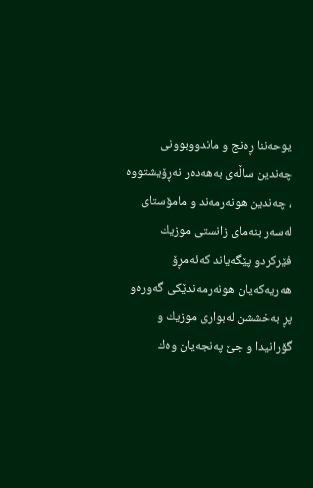یوحه‌ننا ڕه‌نج و ماندووبوونى چه‌ندین ساڵه‌ى به‌هه‌ده‌ر نه‌ڕۆیشتووه‌ ، چه‌ندین هونه‌رمه‌ند و مامۆستاى له‌سه‌ر بنه‌ماى زانستى موزیك فێركردو پێگه‌یاند كه‌ئه‌مڕۆ هه‌ریه‌كه‌یان هونه‌رمه‌ندێكى گه‌وره‌و پڕ به‌خششن له‌بوارى موزیك و گۆرانیدا و جێ په‌نجه‌یان وه‌ك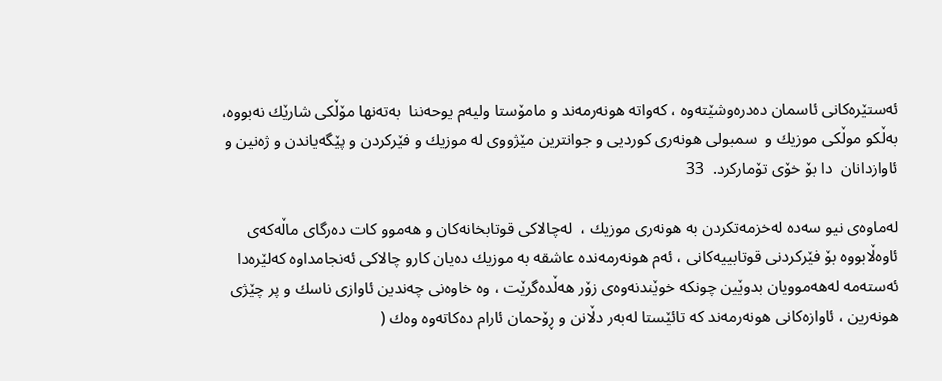ئه‌ستێره‌كانى ئاسمان ده‌دره‌وشێته‌وه‌ ، كه‌واته‌ هونه‌رمه‌ند و مامۆستا ولیه‌م یوحه‌ننا  به‌ته‌نها مۆڵكى شارێك نه‌بووه‌، به‌ڵكو موڵكى موزیك و  سمبولى هونه‌رى كوردیی و جوانترین مێژووى له‌ موزیك و فێركردن و پێگه‌یاندن و ژه‌نین و ئاوازدانان  دا بۆ خۆى تۆماركرد.  33

له‌ماوه‌ى نیو سه‌ده‌ له‌خزمه‌تكردن به‌ هونه‌رى موزیك ،  له‌چالاكى قوتابخانه‌كان و هه‌موو كات ده‌رگاى ماڵه‌كه‌ى ئاوه‌ڵابووه‌ بۆ فێركردنى قوتابییه‌كانى ، ئه‌م هونه‌رمه‌نده‌ عاشقه‌ به‌ موزیك ده‌یان كارو چالاكى ئه‌نجامداوه‌ كه‌لێره‌دا ئه‌سته‌مه‌ له‌هه‌موویان بدوێین چونكه‌ خوێندنه‌وه‌ى زۆر هه‌ڵده‌گرێت ، وه‌ خاوه‌نى چه‌ندین ئاوازى ناسك و پر چێژى هونه‌رین ، ئاوازه‌كانى هونه‌رمه‌ند كه‌ تائێستا له‌به‌ر دڵانن و ڕۆحمان ئارام ده‌كاته‌وه‌ وه‌ك (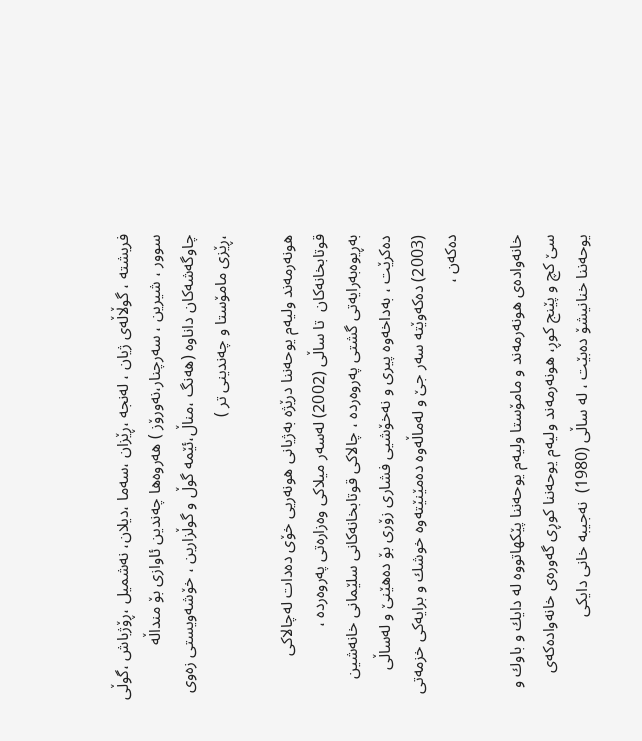فریشته‌ ، گوڵاڵه‌ى ژیان ، له‌نجه‌ ،ڕێزان ،سه‌ما ،دیلان، نه‌شمیل ،ڕۆژباش ،گوڵى سوور ، شیرین ، سه‌رچنار،نه‌ورۆز ) هه‌روه‌ها چه‌ندین ئاوازى بۆ منداڵه‌ چاوگه‌شه‌كان داناوه‌ (هه‌نگ ،مناڵ،ئێمه‌ گوڵ و گوڵزارین ، خۆشه‌ویستى زه‌وى ،ڕێزى مامۆستا و چه‌ندینى تر )

هونه‌رمه‌ند ولیه‌م یوحه‌ننا درێژه‌ به‌ژیانى هونه‌ریی خۆى ده‌دات له‌چالاكى قوتابخانه‌كان  تا ساڵى (2002) له‌سه‌ر میلاكى وه‌زاره‌تى په‌روه‌رده‌ ، به‌ڕیوه‌به‌رایه‌تى گشتى په‌روه‌رده‌ ، چالاكى قوتابخانه‌كانى سلێمانى خانه‌شین ده‌كرێت ، به‌داخه‌وه‌ پیرى و نه‌خۆشیی فشارى زۆرى بۆ ده‌هێنێ و له‌ساڵى (2003) ده‌كه‌وێته‌ سه‌ر جێ و له‌ماڵه‌وه‌ ده‌مێنێته‌وه‌ خوشك و برایه‌كى خزمه‌تى ده‌كه‌ن ،

خانه‌واده‌ى هونه‌رمه‌ند و مامۆستا ولیه‌م یوحه‌ننا پێكهاتووه‌ له‌ دایك و باوك و سێ كچ و پێنج كوڕ، هونه‌رمه‌ند ولیه‌م یوحه‌ننا كوڕى گه‌وره‌ى خانه‌واده‌كه‌ى یوحه‌ننا خنانیشۆ ده‌بێت ، له‌ ساڵى (1980)  نه‌جیبه‌ خانى دایكى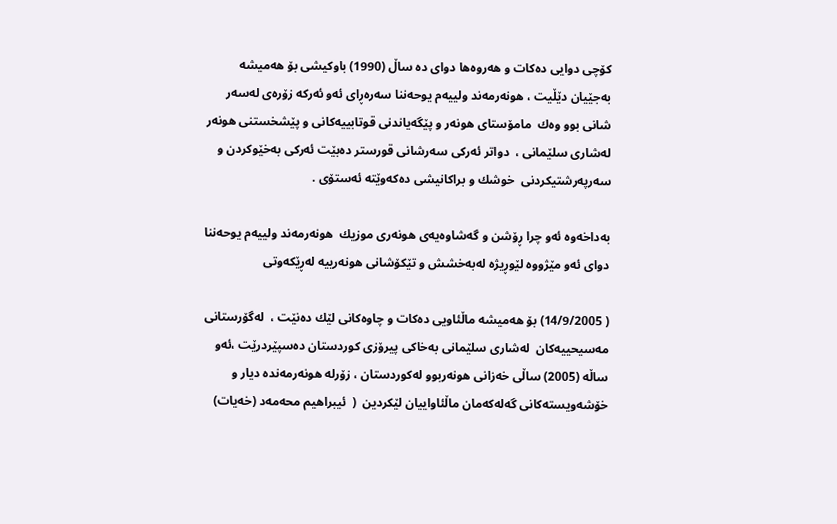كۆچى دوایی ده‌كات و هه‌روه‌ها دواى ده‌ ساڵ (1990) باوكیشى بۆ هه‌میشه‌ به‌جێیان دێڵیت ، هونه‌رمه‌ند ولییه‌م یوحه‌ننا سه‌ره‌ڕاى ئه‌و ئه‌ركه‌ زۆره‌ى له‌سه‌ر شانى بوو وه‌ك  مامۆستاى هونه‌ر و پێگه‌یاندنى قوتابییه‌كانى و پێشخستنى هونه‌ر له‌شارى سلێمانى ،  دواتر ئه‌ركى سه‌رشانى قورستر ده‌بێت ئه‌ركى به‌خێوكردن و سه‌رپه‌رشتیكردنى  خوشك و براكانیشى ده‌كه‌وێته‌ ئه‌ستۆى .

به‌داخه‌وه‌ ئه‌و چرا ڕۆشن و گه‌شاوه‌یه‌ى هونه‌رى موزیك  هونه‌رمه‌ند ولییه‌م یوحه‌ننا دواى ئه‌و مێژووه‌ لێوڕیژه‌ له‌به‌خشش و تێكۆشانى هونه‌رییه‌ له‌ڕێكه‌وتى

( 14/9/2005) بۆ هه‌میشه‌ ماڵئاویی ده‌كات و چاوه‌كانى لێك ده‌نێت ،  له‌گۆرستانى مه‌سیحییه‌كان  له‌شارى سلێمانى به‌خاكى پیرۆزى كوردستان ده‌سپێردرێت ،ئه‌و ساڵه‌ (2005) ساڵى خه‌زانى هونه‌ربوو له‌كوردستان ، زۆرله‌ هونه‌رمه‌نده‌ دیار و خۆشه‌ویسته‌كانى گه‌له‌كه‌مان ماڵئاواییان لێكردین  (  ئیبراهیم محه‌مه‌د (خه‌یات)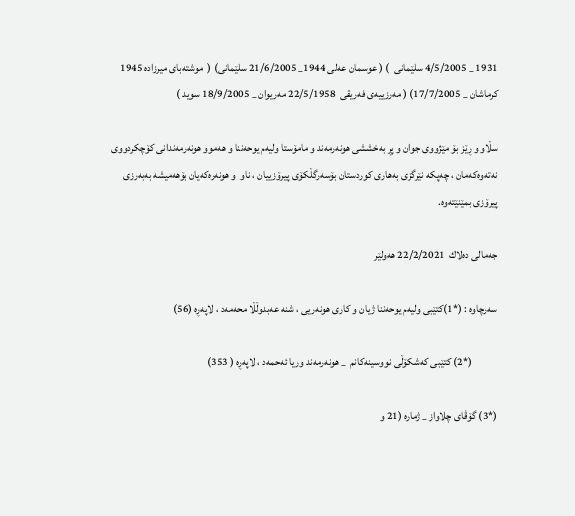1931 _ 4/5/2005 سلێمانى  ) ( عوسمان عه‌لى 1944_ 21/6/2005 سلێمانى) (  موشته‌باى میرزاده‌ 1945 كرماشان _ 17/7/2005) ( مه‌رزییه‌ى فه‌ریقى  22/5/1958 مه‌ریوان _ 18/9/2005 سوید )

سڵاو و ڕێز بۆ مێژووى جوان و پڕ به‌خششى هونه‌رمه‌ند و مامۆستا ولیه‌م یوحه‌ننا و هه‌موو هونه‌رمه‌ندانى كۆچكردووى نه‌ته‌وه‌كه‌مان ، چه‌پكه‌ نێرگزى به‌هارى كوردستان بۆسه‌رگڵكۆى پیرۆزییان ، ناو  و هونه‌ره‌كه‌یان بۆهه‌میشه‌ به‌به‌رزى پیرۆزى بمێنێته‌وه‌.

جه‌مالى ده‌لاك  22/2/2021 هه‌ولێر

سه‌رچاوه‌ : (*1)كتێبى ولیه‌م یوحه‌ننا ژیان و كارى هونه‌ریی ، شنه‌ عه‌بدوڵڵا محه‌مه‌د ، لاپه‌ڕه‌ (56)

            (*2) كتێبى كه‌شكۆڵى نووسینه‌كانم  _ هونه‌رمه‌ند وریا ئه‌حمه‌د ، لاپه‌ڕه‌ ( 353)

(*3) گۆڤاى چلاواز _ ژماره‌ (21 و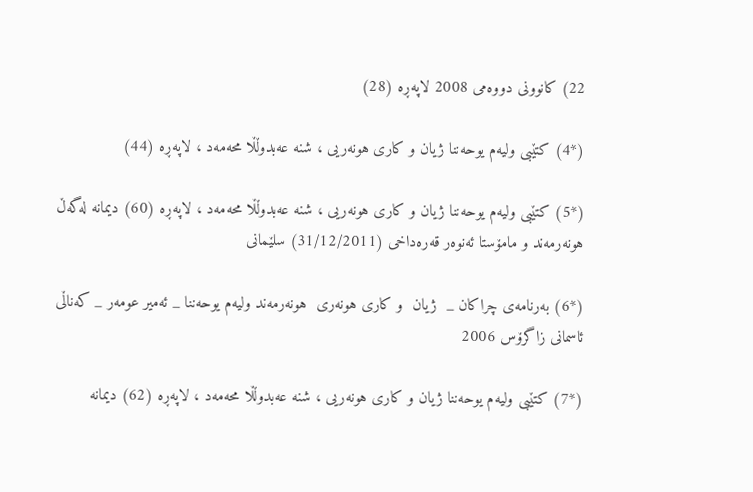22) كانوونى دووه‌مى 2008 لاپه‌ڕه‌ (28)

(*4) كتێبى ولیه‌م یوحه‌ننا ژیان و كارى هونه‌ریی ، شنه‌ عه‌بدوڵڵا محه‌مه‌د ، لاپه‌ڕه‌ (44)

(*5) كتێبى ولیه‌م یوحه‌ننا ژیان و كارى هونه‌ریی ، شنه‌ عه‌بدوڵڵا محه‌مه‌د ، لاپه‌ڕه‌ (60) دیمانه‌ له‌گه‌ڵ هونه‌رمه‌ند و مامۆستا ئه‌نوه‌ر قه‌ره‌داخى (31/12/2011) سلێمانى

(*6) به‌رنامه‌ى چراكان _  ژیان  و كارى هونه‌رى  هونه‌رمه‌ند ولیه‌م یوحه‌ننا _ ئه‌میر عومه‌ر _ كه‌ناڵى ئاسمانى زاگرۆس 2006

(*7) كتێبى ولیه‌م یوحه‌ننا ژیان و كارى هونه‌ریی ، شنه‌ عه‌بدوڵڵا محه‌مه‌د ، لاپه‌ڕه‌ (62) دیمانه‌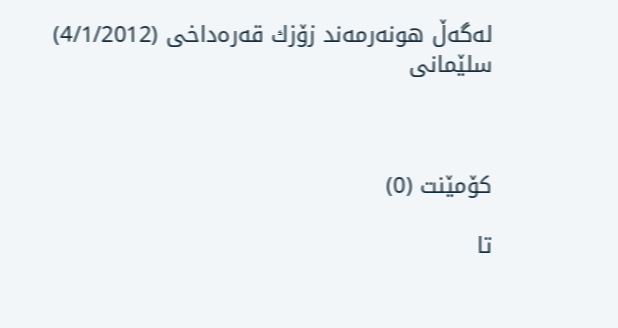له‌گه‌ڵ هونه‌رمه‌ند زۆزك قه‌ره‌داخى (4/1/2012) سلێمانى



کۆمێنت (0)

تا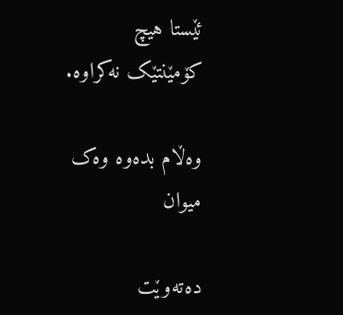ئێستا هیچ کۆمێنتێک نەکراوە.

وەڵام بدەوە وەک میوان

دەتەوێت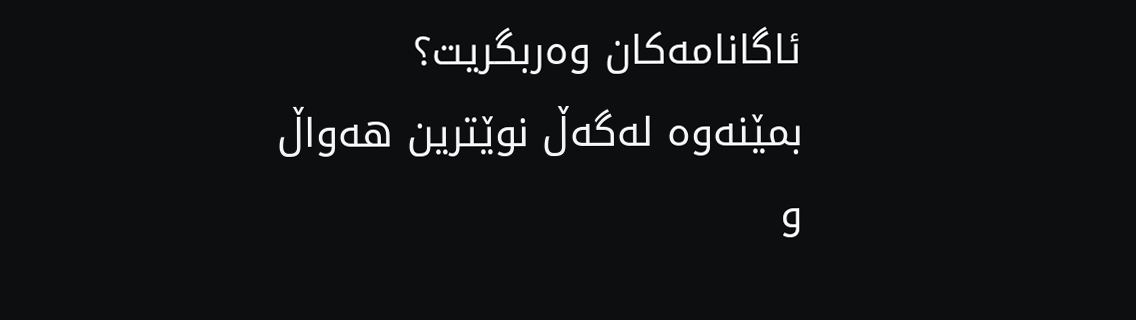ئاگانامەکان وەربگریت؟
بمێنەوە لەگەڵ نوێترین هەواڵ و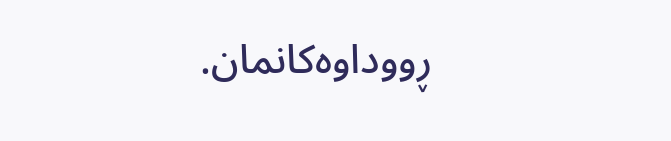ڕووداوەکانمان.